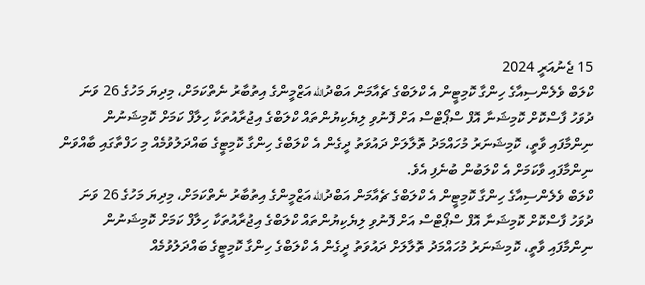15 ޖެނުއަރީ 2024
ކްލަބް ވެލެންސިއާގެ ހިންގާ ކޮމިޓީން އެ ކްލަބްގެ ޗެއާމަން އަބްދުالله އަޒްމީންގެ އިތުބާރު ނެތްކަމަށް، މިދިޔަ މަހުގެ 26 ވަނަ ދުވަހު ފާސްކޮށް ކޮމިޝަނާ އޮފް ސްޕޯޓްސް އަށް ފޮނުވި ލިޔެކިޔުންތައް ކްލަބްގެ އިޖުރާއުތަކާ ހިލާފް ކަމަށް ކޮމިޝަނުން ނިންމާފައި ވާތީ، ކޮމިޝަނަރު މުހައްމަދު ތޮލާލަށް ދައުވަތު ދީގެން އެ ކްލަބްގެ ހިންގާ ކޮމިޓީގެ ބައްދަލުވުމެއް މި ހަފްތާގައި ބާއްވަން ނިންމާފައި ވާކަމަށް އެ ކްލަބުން ބުނެފި އެވެ.
ކްލަބް ވެލެންސިއާގެ ހިންގާ ކޮމިޓީން އެ ކްލަބްގެ ޗެއާމަން އަބްދުالله އަޒްމީންގެ އިތުބާރު ނެތްކަމަށް، މިދިޔަ މަހުގެ 26 ވަނަ ދުވަހު ފާސްކޮށް ކޮމިޝަނާ އޮފް ސްޕޯޓްސް އަށް ފޮނުވި ލިޔެކިޔުންތައް ކްލަބްގެ އިޖުރާއުތަކާ ހިލާފް ކަމަށް ކޮމިޝަނުން ނިންމާފައި ވާތީ، ކޮމިޝަނަރު މުހައްމަދު ތޮލާލަށް ދައުވަތު ދީގެން އެ ކްލަބްގެ ހިންގާ ކޮމިޓީގެ ބައްދަލުވުމެއް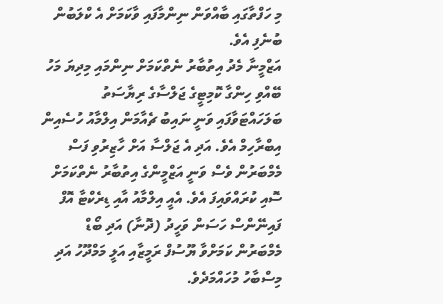މި ހަފްތާގައި ބާއްވަން ނިންމާފައި ވާކަމަށް އެ ކްލަބުން ބުނެފި އެވެ.
އަޒްމީނާ މެދު އިތުބާރު ނެތްކަމަށް ނިންމައި މިދިޔަ މަހު ބޭއްވި ހިންގާ ކޮމިޓީގެ ޖަލްސާގެ ރިޔާސަތު ބަލަހައްޓަވާފައި ވަނީ ނައިބު ޗެއާމަން އިލްމާއު ހުސެއިން އިބްރާހިމް އެވެ. އަދި އެ ޖަލްސާ އަށް ހާޒިރުވި ފަސް މެމްބަރުން ވެސް ވަނީ އަޒްމީންގެ އިތުބާރު ނެތްކަމަށް ސޮއި ކުރައްވައިފަ އެވެ. އެއީ އިލްމާއު އާއި ޑިރެކްޓާ އޮފް ފައިނޭންސް ހަސަން ވަހީދު (ދޮނާ) އަދި ބޯޑް މެމްބަރުން ކަމަށްވާ ޔޫސުފް ރަމީޒާއި އަލީ މަމްދޫހު އަދި މިސްބާހު މުހައްމަދެވެ.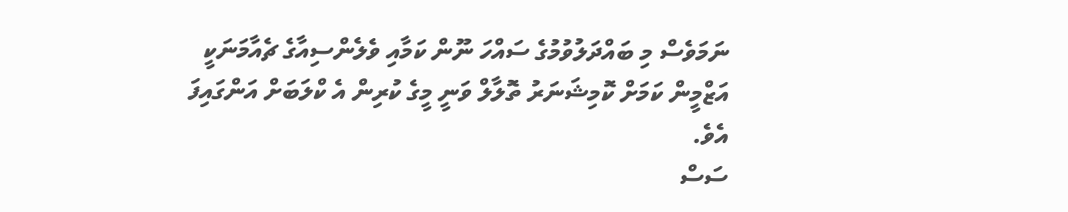ނަމަވެސް މި ބައްދަލުވުމުގެ ސައްހަ ނޫން ކަމާއި ވެލެންސިއާގެ ޗެއާމަނަކީ އަޒްމީން ކަމަށް ކޮމިޝަނަރު ތޮލާލް ވަނީ މީގެ ކުރިން އެ ކްލަބަށް އަންގައިފަ އެވެ.
ސަސް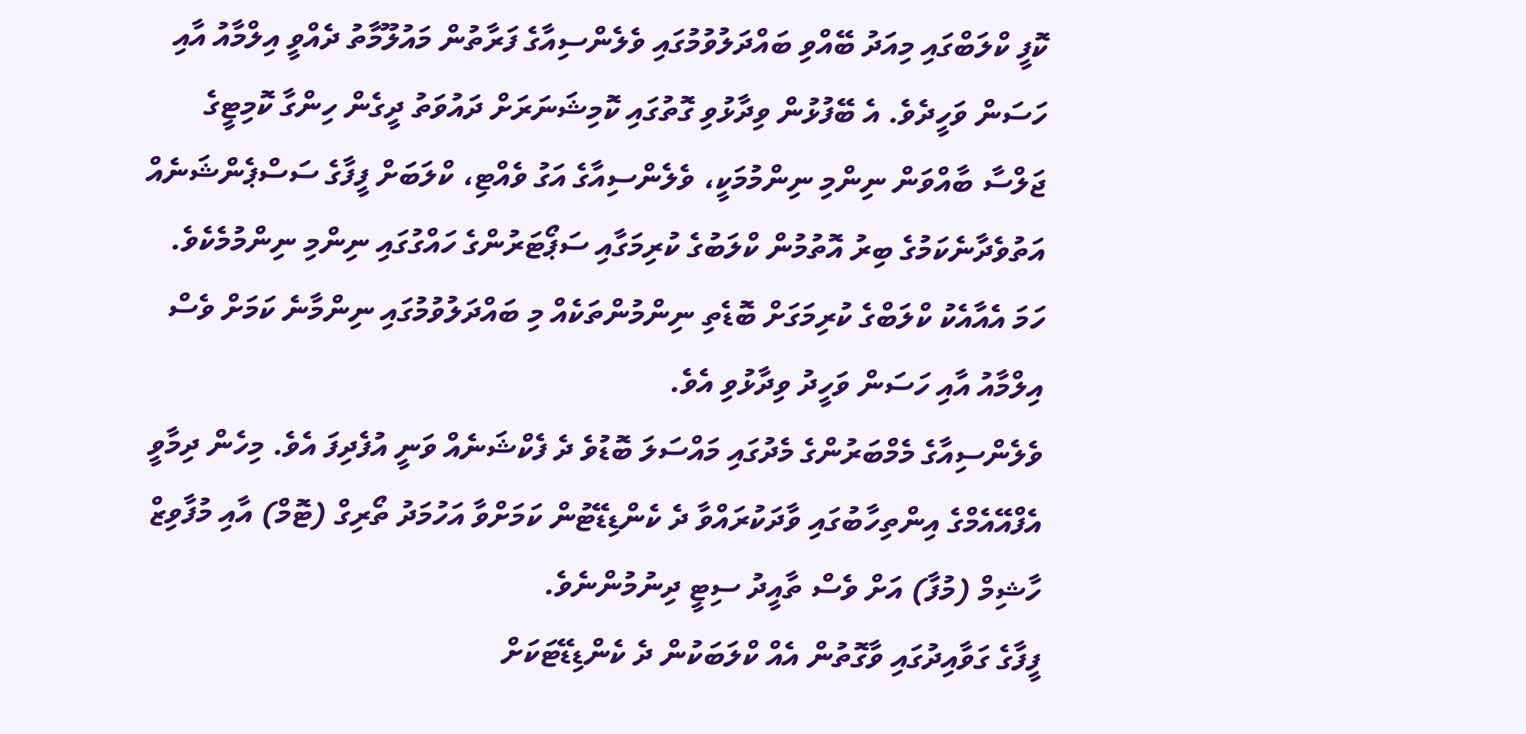ކޮފީ ކްލަބްގައި މިއަދު ބޭއްވި ބައްދަލުވުމުގައި ވެލެންސިއާގެ ފަރާތުން މައުލޫމާތު ދެއްވީ އިލްމާއު އާއި ހަސަން ވަހީދެވެ. އެ ބޭފުޅުން ވިދާޅުވި ގޮތުގައި ކޮމިޝަނަރަށް ދައުވަތު ދީގެން ހިންގާ ކޮމިޓީގެ ޖަލްސާ ބާއްވަން ނިންމި ނިންމުމަކީ، ވެލެންސިއާގެ އަގު ވެއްޓި، ކްލަބަށް ފީފާގެ ސަސްޕެންޝަނެއް އަތުވެދާނެކަމުގެ ބިރު އޮތުމުން ކްލަބުގެ ކުރިމަގާއި ސަޕޯޓަރުންގެ ހައްގުގައި ނިންމި ނިންމުމެކެވެ.
ހަމަ އެއާއެކު ކްލަބްގެ ކުރިމަގަށް ބޮޑެތި ނިންމުންތަކެއް މި ބައްދަލުވުމުގައި ނިންމާނެ ކަމަށް ވެސް އިލްމާއު އާއި ހަސަން ވަހީދު ވިދާޅުވި އެވެ.
ވެލެންސިއާގެ މެމްބަރުންގެ މެދުގައި މައްސަލަ ބޮޑުވެ ދެ ފެކްޝަނެއް ވަނީ އުފެދިފަ އެވެ. މިހެން ދިމާވީ އެފްއޭއެމްގެ އިންތިހާބުގައި ވާދަކުރައްވާ ދެ ކެންޑިޑޭޓުން ކަމަށްވާ އަހުމަދު ތޯރިގް (ޓޮމް) އާއި މުފާވިޒް ހާޝިމް (މުފާ) އަށް ވެސް ތާއީދު ސިޓީ ދިނުމުންނެވެ.
ފީފާގެ ގަވާއިދުގައި ވާގޮތުން އެއް ކްލަބަކުން ދެ ކެންޑިޑޭޓަކަށް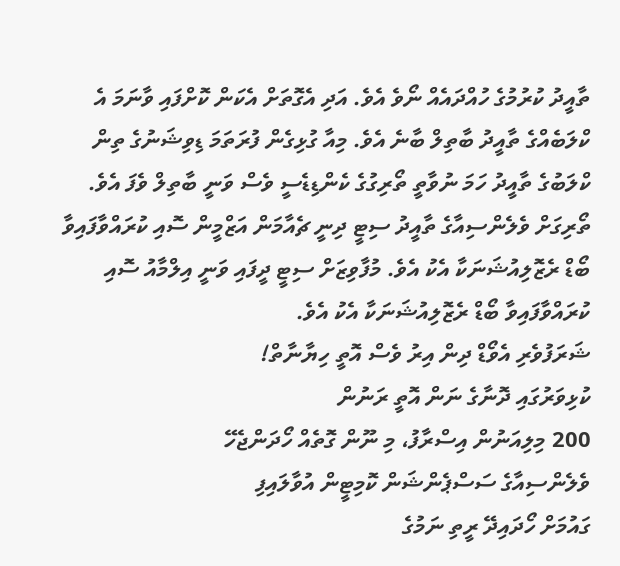ތާއީދު ކުރުމުގެ ހުއްދައެއް ނޯވެ އެވެ. އަދި އެގޮތަށް އެކަން ކޮށްފައި ވާނަމަ އެ ކްލަބެއްގެ ތާއީދު ބާތިލް ބާނެ އެވެ. މިއާ ގުޅިގެން ފުރަތަމަ ޑިވިޝަނުގެ ތިން ކްލަބުގެ ތާއީދު ހަމަ ނުވާތީ ތޯރިގުގެ ކެންޑިޑެސީ ވެސް ވަނީ ބާތިލް ވެފަ އެވެ.
ތޯރިގަށް ވެލެންސިއާގެ ތާއީދު ސިޓީ ދިނީ ޗެއާމަން އަޒްމީން ސޮއި ކުރައްވާފައިވާ ބޯޑް ރެޒޮލިއުޝަނަކާ އެކު އެވެ. މުފާވިޒަށް ސިޓީ ދީފައި ވަނީ އިލްމާއު ސޮއި ކުރައްވާފައިވާ ބޯޑް ރެޒޮލިއުޝަނަކާ އެކު އެވެ.
ޝަރަފުވެރި އެވޯޑް ދިން އިރު ވެސް އޮތީ ހިޔާނާތް!
ކުޅިވަރުގައި ދޮނާގެ ނަން އޮތީ ރަނުން
200 މިލިއަނުން އިސްރާފު، މި ނޫން ގޮތެއް ހޯދަންޖެހޭ
ވެލެންސިއާގެ ސަސްޕެންޝަން ކޮމިޓީން އުވާލައިފި
ގައުމަށް ހޯދައިދޭ ރީތި ނަމުގެ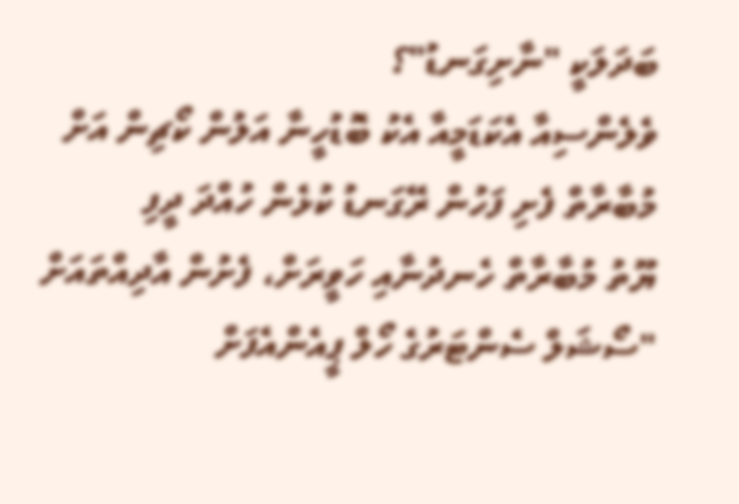ބަދަލަކީ "ނާށިގަނޑު"؟
ވެލެންސިއާ އެކަޑަމީއާ އެކު ބޮޑުހީނާ އަލުން ކޯޗިން އަށް
މުބާރާތް ފެށި ފަހުން ރޭގަނޑު ކުޅެން ހުއްދަ ދީފި
ޔޫތު މުބާރާތް ހެނދުނާއި ހަވީރަށް، ފެށުން އާދިއްތައަށް
"ސޯޝަލް ސެންޓަރުގެ ހޯލް ޕީއެންއެފަށް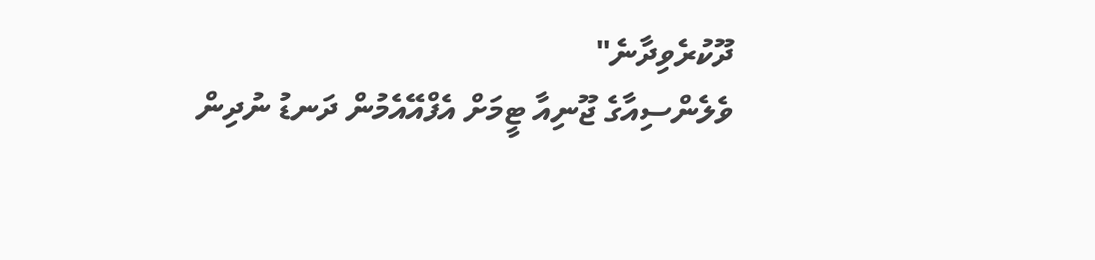ދޫކުރެވިދާނެ"
ވެލެންސިއާގެ ޖޫނިއާ ޓީމަށް އެފްއޭއެމުން ދަނޑު ނުދިން